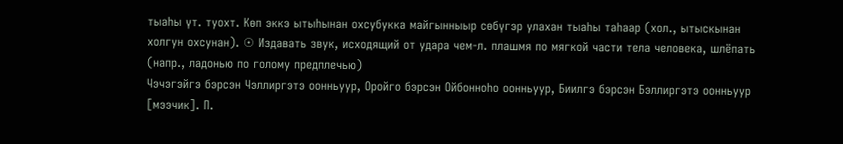тыаһы үт. туохт. Көп эккэ ытыһынан охсубукка майгынныыр сөбүгэр улахан тыаһы таһаар (хол., ытыскынан холгун охсунан). ☉ Издавать звук, исходящий от удара чем-л. плашмя по мягкой части тела человека, шлёпать (напр., ладонью по голому предплечью)
Чэчэгэйгэ бэрсэн Чэллиргэтэ оонньуур, Оройго бэрсэн Ойбонноһо оонньуур, Биилгэ бэрсэн Бэллиргэтэ оонньуур [мээчик]. П.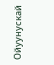Ойуунускай